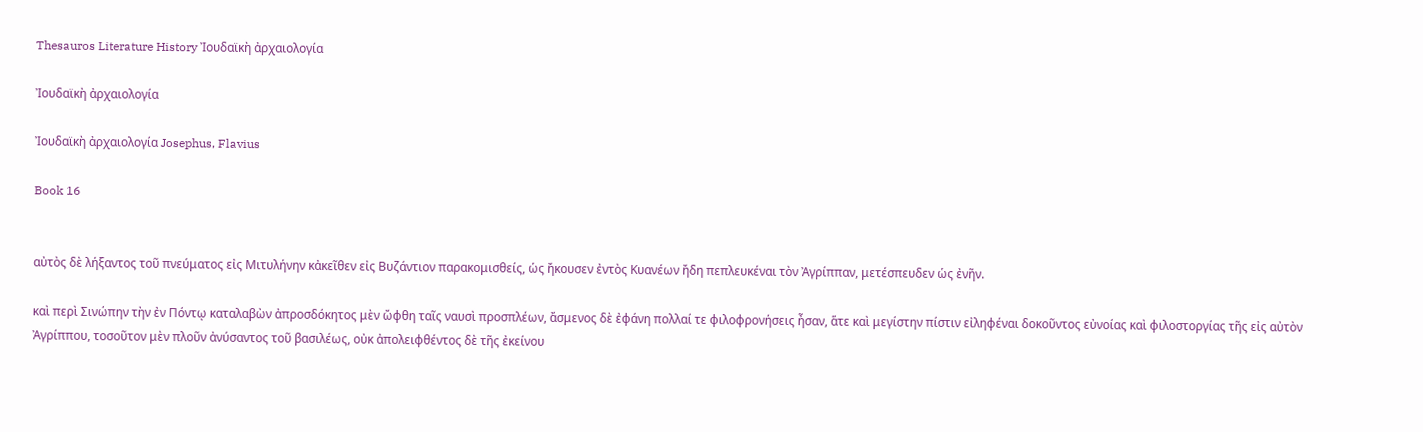Thesauros Literature History Ἰουδαϊκὴ ἀρχαιολογία

Ἰουδαϊκὴ ἀρχαιολογία

Ἰουδαϊκὴ ἀρχαιολογία Josephus, Flavius

Book 16


αὐτὸς δὲ λήξαντος τοῦ πνεύματος εἰς Μιτυλήνην κἀκεῖθεν εἰς Βυζάντιον παρακομισθείς, ὡς ἤκουσεν ἐντὸς Κυανέων ἤδη πεπλευκέναι τὸν Ἀγρίππαν, μετέσπευδεν ὡς ἐνῆν.

καὶ περὶ Σινώπην τὴν ἐν Πόντῳ καταλαβὼν ἀπροσδόκητος μὲν ὤφθη ταῖς ναυσὶ προσπλέων, ἄσμενος δὲ ἐφάνη πολλαί τε φιλοφρονήσεις ἦσαν, ἅτε καὶ μεγίστην πίστιν εἰληφέναι δοκοῦντος εὐνοίας καὶ φιλοστοργίας τῆς εἰς αὐτὸν Ἀγρίππου, τοσοῦτον μὲν πλοῦν ἀνύσαντος τοῦ βασιλέως, οὐκ ἀπολειφθέντος δὲ τῆς ἐκείνου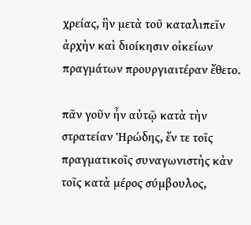χρείας, ἣν μετὰ τοῦ καταλιπεῖν ἀρχὴν καὶ διοίκησιν οἰκείων πραγμάτων προυργιαιτέραν ἔθετο.

πᾶν γοῦν ἦν αὐτῷ κατὰ τὴν στρατείαν Ἡρώδης, ἔν τε τοῖς πραγματικοῖς συναγωνιστὴς κἀν τοῖς κατὰ μέρος σύμβουλος,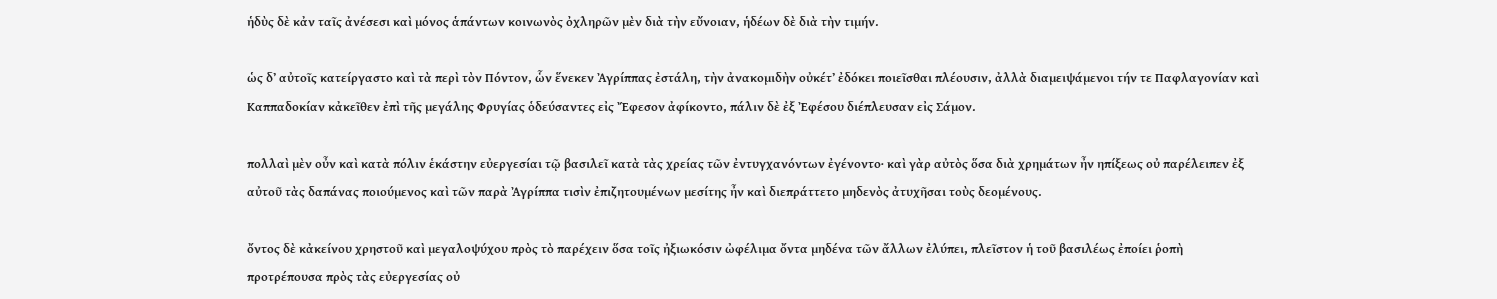ἡδὺς δὲ κἀν ταῖς ἀνέσεσι καὶ μόνος ἁπάντων κοινωνὸς ὀχληρῶν μὲν διὰ τὴν εὔνοιαν, ἡδέων δὲ διὰ τὴν τιμήν.

ὡς δʼ αὐτοῖς κατείργαστο καὶ τὰ περὶ τὸν Πόντον, ὧν ἕνεκεν Ἀγρίππας ἐστάλη, τὴν ἀνακομιδὴν οὐκέτʼ ἐδόκει ποιεῖσθαι πλέουσιν, ἀλλὰ διαμειψάμενοι τήν τε Παφλαγονίαν καὶ Καππαδοκίαν κἀκεῖθεν ἐπὶ τῆς μεγάλης Φρυγίας ὁδεύσαντες εἰς Ἔφεσον ἀφίκοντο, πάλιν δὲ ἐξ Ἐφέσου διέπλευσαν εἰς Σάμον.

πολλαὶ μὲν οὖν καὶ κατὰ πόλιν ἑκάστην εὐεργεσίαι τῷ βασιλεῖ κατὰ τὰς χρείας τῶν ἐντυγχανόντων ἐγένοντο· καὶ γὰρ αὐτὸς ὅσα διὰ χρημάτων ἦν ηπίξεως οὐ παρέλειπεν ἐξ αὐτοῦ τὰς δαπάνας ποιούμενος καὶ τῶν παρὰ Ἀγρίππα τισὶν ἐπιζητουμένων μεσίτης ἦν καὶ διεπράττετο μηδενὸς ἀτυχῆσαι τοὺς δεομένους.

ὄντος δὲ κἀκείνου χρηστοῦ καὶ μεγαλοψύχου πρὸς τὸ παρέχειν ὅσα τοῖς ἠξιωκόσιν ὠφέλιμα ὄντα μηδένα τῶν ἄλλων ἐλύπει, πλεῖστον ἡ τοῦ βασιλέως ἐποίει ῥοπὴ προτρέπουσα πρὸς τὰς εὐεργεσίας οὐ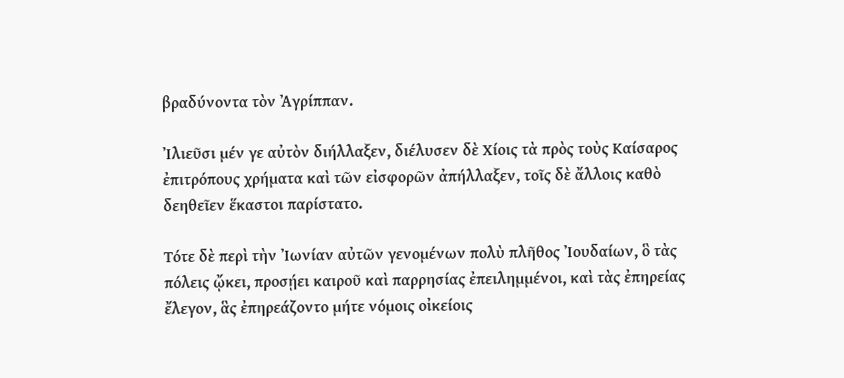βραδύνοντα τὸν Ἀγρίππαν.

Ἰλιεῦσι μέν γε αὐτὸν διήλλαξεν, διέλυσεν δὲ Χίοις τὰ πρὸς τοὺς Καίσαρος ἐπιτρόπους χρήματα καὶ τῶν εἰσφορῶν ἀπήλλαξεν, τοῖς δὲ ἄλλοις καθὸ δεηθεῖεν ἕκαστοι παρίστατο.

Τότε δὲ περὶ τὴν Ἰωνίαν αὐτῶν γενομένων πολὺ πλῆθος Ἰουδαίων, ὃ τὰς πόλεις ᾤκει, προσῄει καιροῦ καὶ παρρησίας ἐπειλημμένοι, καὶ τὰς ἐπηρείας ἔλεγον, ἃς ἐπηρεάζοντο μήτε νόμοις οἰκείοις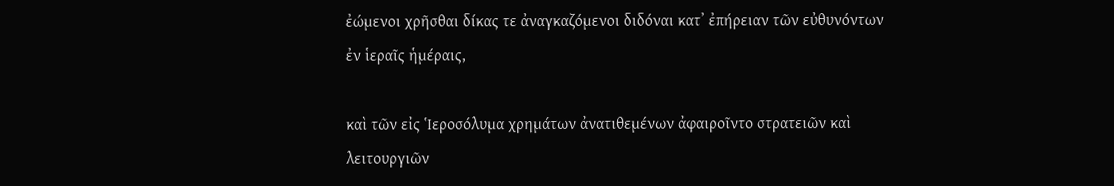ἐώμενοι χρῆσθαι δίκας τε ἀναγκαζόμενοι διδόναι κατʼ ἐπήρειαν τῶν εὐθυνόντων ἐν ἱεραῖς ἡμέραις,

καὶ τῶν εἰς Ἱεροσόλυμα χρημάτων ἀνατιθεμένων ἀφαιροῖντο στρατειῶν καὶ λειτουργιῶν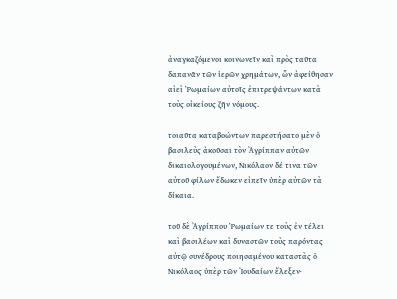ἀναγκαζόμενοι κοινωνεῖν καὶ πρὸς ταῦτα δαπανᾶν τῶν ἱερῶν χρημάτων, ὧν ἀφείθησαν αἰεὶ Ῥωμαίων αὐτοῖς ἐπιτρεψάντων κατὰ τοὺς οἰκείους ζῆν νόμους.

τοιαῦτα καταβοώντων παρεστήσατο μὲν ὁ βασιλεὺς ἀκοῦσαι τὸν Ἀγρίππαν αὐτῶν δικαιολογουμένων, Νικόλαον δέ τινα τῶν αὐτοῦ φίλων ἔδωκεν εἰπεῖν ὑπὲρ αὐτῶν τὰ δίκαια.

τοῦ δὲ Ἀγρίππου Ῥωμαίων τε τοὺς ἐν τέλει καὶ βασιλέων καὶ δυναστῶν τοὺς παρόντας αὐτῷ συνέδρους ποιησαμένου καταστὰς ὁ Νικόλαος ὑπὲρ τῶν Ἰουδαίων ἔλεξεν·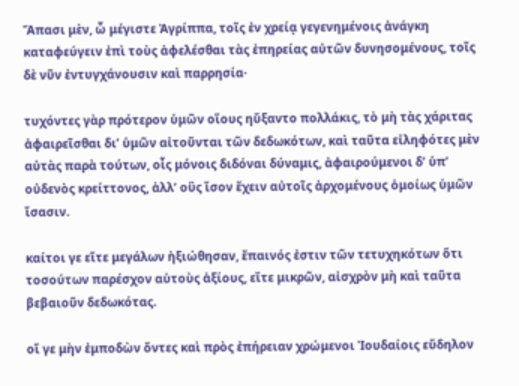Ἅπασι μὲν, ὦ μέγιστε Ἀγρίππα, τοῖς ἐν χρείᾳ γεγενημένοις ἀνάγκη καταφεύγειν ἐπὶ τοὺς ἀφελέσθαι τὰς ἐπηρείας αὐτῶν δυνησομένους, τοῖς δὲ νῦν ἐντυγχάνουσιν καὶ παρρησία·

τυχόντες γὰρ πρότερον ὑμῶν οἵους ηὔξαντο πολλάκις, τὸ μὴ τὰς χάριτας ἀφαιρεῖσθαι διʼ ὑμῶν αἰτοῦνται τῶν δεδωκότων, καὶ ταῦτα εἰληφότες μὲν αὐτὰς παρὰ τούτων, οἷς μόνοις διδόναι δύναμις, ἀφαιρούμενοι δʼ ὑπʼ οὐδενὸς κρείττονος, ἀλλʼ οὓς ἴσον ἔχειν αὐτοῖς ἀρχομένους ὁμοίως ὑμῶν ἴσασιν.

καίτοι γε εἴτε μεγάλων ἠξιώθησαν, ἔπαινός ἐστιν τῶν τετυχηκότων ὅτι τοσούτων παρέσχον αὑτοὺς ἀξίους, εἴτε μικρῶν, αἰσχρὸν μὴ καὶ ταῦτα βεβαιοῦν δεδωκότας.

οἵ γε μὴν ἐμποδὼν ὄντες καὶ πρὸς ἐπήρειαν χρώμενοι Ἰουδαίοις εὔδηλον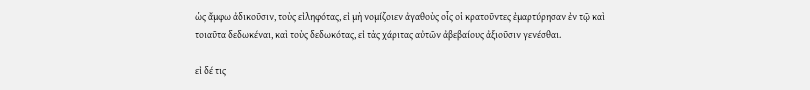ὡς ἄμφω ἀδικοῦσιν, τοὺς εἰληφότας, εἰ μὴ νομίζοιεν ἀγαθοὺς οἷς οἱ κρατοῦντες ἐμαρτύρησαν ἐν τῷ καὶ τοιαῦτα δεδωκέναι, καὶ τοὺς δεδωκότας, εἰ τὰς χάριτας αὐτῶν ἀβεβαίους ἀξιοῦσιν γενέσθαι.

εἰ δέ τις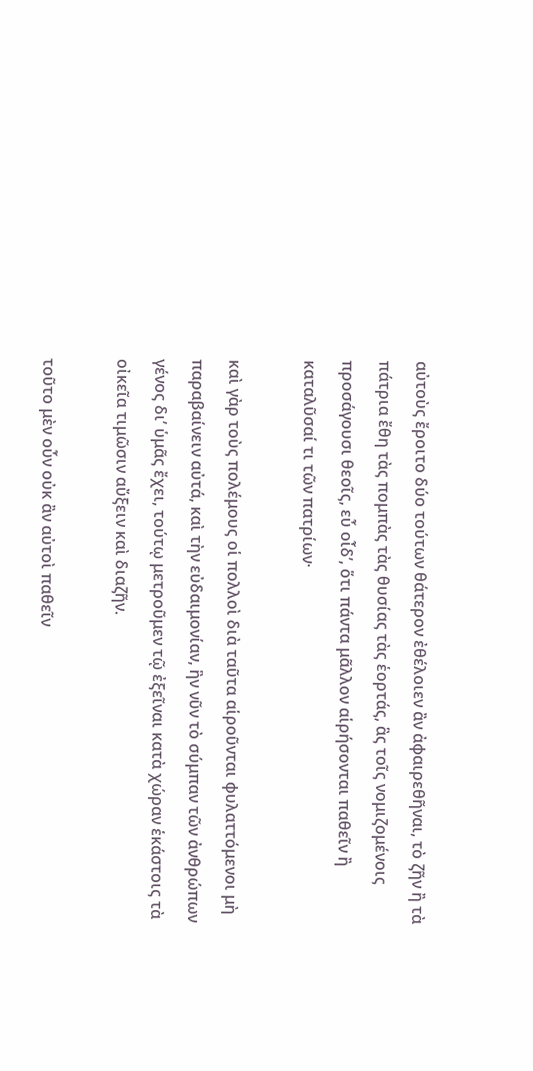αὐτοὺς ἔροιτο δύο τούτων θάτερον ἐθέλοιεν ἂν ἀφαιρεθῆναι, τὸ ζῆν ἢ τὰ πάτρια ἔθη τὰς πομπὰς τὰς θυσίας τὰς ἑορτάς, ἃς τοῖς νομιζομένοις προσάγουσι θεοῖς, εὖ οἶδʼ, ὅτι πάντα μᾶλλον αἱρήσονται παθεῖν ἢ καταλῦσαί τι τῶν πατρίων·

καὶ γὰρ τοὺς πολέμους οἱ πολλοὶ διὰ ταῦτα αἱροῦνται φυλαττόμενοι μὴ παραβαίνειν αὐτά, καὶ τὴν εὐδαιμονίαν, ἣν νῦν τὸ σύμπαν τῶν ἀνθρώπων γένος διʼ ὑμᾶς ἔχει, τούτῳ μετροῦμεν τῷ ἐξεῖναι κατὰ χώραν ἑκάστοις τὰ οἰκεῖα τιμῶσιν αὔξειν καὶ διαζῆν.

τοῦτο μὲν οὖν οὐκ ἂν αὐτοὶ παθεῖν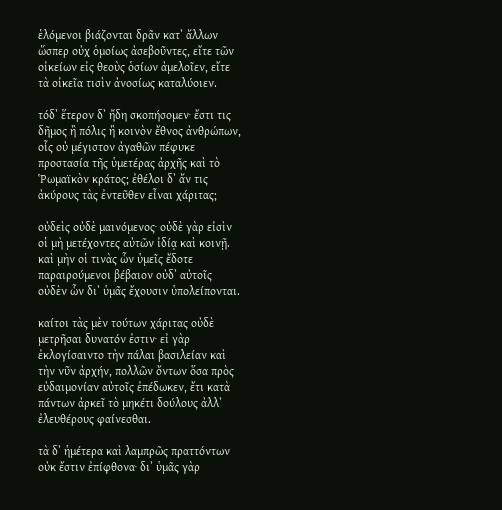ἑλόμενοι βιάζονται δρᾶν κατʼ ἄλλων ὥσπερ οὐχ ὁμοίως ἀσεβοῦντες, εἴτε τῶν οἰκείων εἰς θεοὺς ὁσίων ἀμελοῖεν, εἴτε τὰ οἰκεῖα τισὶν ἀνοσίως καταλύοιεν.

τόδʼ ἕτερον δʼ ἤδη σκοπήσομεν· ἔστι τις δῆμος ἢ πόλις ἢ κοινὸν ἔθνος ἀνθρώπων, οἷς οὐ μέγιστον ἀγαθῶν πέφυκε προστασία τῆς ὑμετέρας ἀρχῆς καὶ τὸ Ῥωμαϊκὸν κράτος; ἐθέλοι δʼ ἄν τις ἀκύρους τὰς ἐντεῦθεν εἶναι χάριτας;

οὐδεὶς οὐδὲ μαινόμενος· οὐδὲ γὰρ εἰσὶν οἱ μὴ μετέχοντες αὐτῶν ἰδίᾳ καὶ κοινῇ. καὶ μὴν οἱ τινὰς ὧν ὑμεῖς ἔδοτε παραιρούμενοι βέβαιον οὐδʼ αὐτοῖς οὐδὲν ὧν διʼ ὑμᾶς ἔχουσιν ὑπολείπονται.

καίτοι τὰς μὲν τούτων χάριτας οὐδὲ μετρῆσαι δυνατόν ἐστιν· εἰ γὰρ ἐκλογίσαιντο τὴν πάλαι βασιλείαν καὶ τὴν νῦν ἀρχήν, πολλῶν ὄντων ὅσα πρὸς εὐδαιμονίαν αὐτοῖς ἐπέδωκεν, ἔτι κατὰ πάντων ἀρκεῖ τὸ μηκέτι δούλους ἀλλʼ ἐλευθέρους φαίνεσθαι.

τὰ δʼ ἡμέτερα καὶ λαμπρῶς πραττόντων οὐκ ἔστιν ἐπίφθονα· διʼ ὑμᾶς γὰρ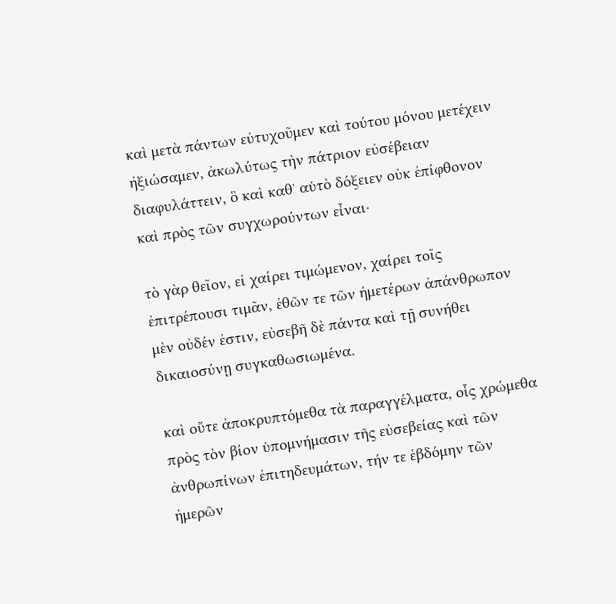καὶ μετὰ πάντων εὐτυχοῦμεν καὶ τούτου μόνου μετέχειν ἠξιώσαμεν, ἀκωλύτως τὴν πάτριον εὐσέβειαν διαφυλάττειν, ὃ καὶ καθʼ αὑτὸ δόξειεν οὐκ ἐπίφθονον καὶ πρὸς τῶν συγχωρούντων εἶναι·

τὸ γὰρ θεῖον, εἰ χαίρει τιμώμενον, χαίρει τοῖς ἐπιτρέπουσι τιμᾶν, ἐθῶν τε τῶν ἡμετέρων ἀπάνθρωπον μὲν οὐδέν ἐστιν, εὐσεβῆ δὲ πάντα καὶ τῇ συνήθει δικαιοσύνῃ συγκαθωσιωμένα.

καὶ οὔτε ἀποκρυπτόμεθα τὰ παραγγέλματα, οἷς χρώμεθα πρὸς τὸν βίον ὑπομνήμασιν τῆς εὐσεβείας καὶ τῶν ἀνθρωπίνων ἐπιτηδευμάτων, τήν τε ἑβδόμην τῶν ἡμερῶν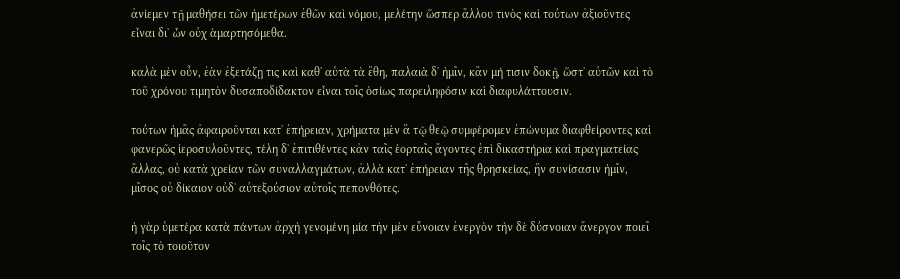ἀνίεμεν τῇ μαθήσει τῶν ἡμετέρων ἐθῶν καὶ νόμου, μελέτην ὥσπερ ἄλλου τινὸς καὶ τούτων ἀξιοῦντες εἶναι διʼ ὧν οὐχ ἁμαρτησόμεθα.

καλὰ μὲν οὖν, ἐὰν ἐξετάζῃ τις καὶ καθʼ αὑτὰ τὰ ἔθη, παλαιὰ δʼ ἡμῖν, κἂν μή τισιν δοκῇ, ὥστʼ αὐτῶν καὶ τὸ τοῦ χρόνου τιμητὸν δυσαποδίδακτον εἶναι τοῖς ὁσίως παρειληφόσιν καὶ διαφυλάττουσιν.

τούτων ἡμᾶς ἀφαιροῦνται κατʼ ἐπήρειαν, χρήματα μὲν ἃ τῷ θεῷ συμφέρομεν ἐπώνυμα διαφθείροντες καὶ φανερῶς ἱεροσυλοῦντες, τέλη δʼ ἐπιτιθέντες κἀν ταῖς ἑορταῖς ἄγοντες ἐπὶ δικαστήρια καὶ πραγματείας ἄλλας, οὐ κατὰ χρείαν τῶν συναλλαγμάτων, ἀλλὰ κατʼ ἐπήρειαν τῆς θρησκείας, ἣν συνίσασιν ἡμῖν, μῖσος οὐ δίκαιον οὐδʼ αὐτεξούσιον αὐτοῖς πεπονθότες.

ἡ γὰρ ὑμετέρα κατὰ πάντων ἀρχὴ γενομένη μία τὴν μὲν εὔνοιαν ἐνεργὸν τὴν δὲ δύσνοιαν ἄνεργον ποιεῖ τοῖς τὸ τοιοῦτον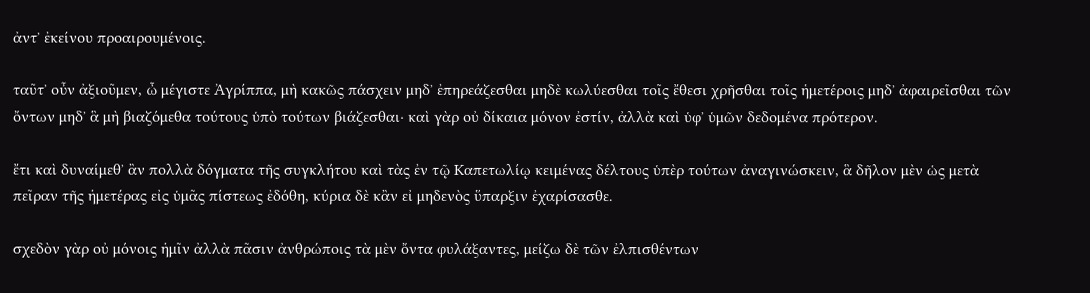ἀντʼ ἐκείνου προαιρουμένοις.

ταῦτʼ οὖν ἀξιοῦμεν, ὦ μέγιστε Ἀγρίππα, μὴ κακῶς πάσχειν μηδʼ ἐπηρεάζεσθαι μηδὲ κωλύεσθαι τοῖς ἔθεσι χρῆσθαι τοῖς ἡμετέροις μηδʼ ἀφαιρεῖσθαι τῶν ὄντων μηδʼ ἃ μὴ βιαζόμεθα τούτους ὑπὸ τούτων βιάζεσθαι· καὶ γὰρ οὐ δίκαια μόνον ἐστίν, ἀλλὰ καὶ ὑφʼ ὑμῶν δεδομένα πρότερον.

ἔτι καὶ δυναίμεθʼ ἂν πολλὰ δόγματα τῆς συγκλήτου καὶ τὰς ἐν τῷ Καπετωλίῳ κειμένας δέλτους ὑπὲρ τούτων ἀναγινώσκειν, ἃ δῆλον μὲν ὡς μετὰ πεῖραν τῆς ἡμετέρας εἰς ὑμᾶς πίστεως ἐδόθη, κύρια δὲ κἂν εἰ μηδενὸς ὕπαρξιν ἐχαρίσασθε.

σχεδὸν γὰρ οὐ μόνοις ἡμῖν ἀλλὰ πᾶσιν ἀνθρώποις τὰ μὲν ὄντα φυλάξαντες, μείζω δὲ τῶν ἐλπισθέντων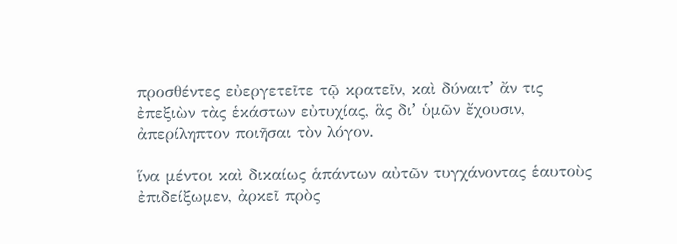προσθέντες εὐεργετεῖτε τῷ κρατεῖν, καὶ δύναιτʼ ἄν τις ἐπεξιὼν τὰς ἑκάστων εὐτυχίας, ἃς διʼ ὑμῶν ἔχουσιν, ἀπερίληπτον ποιῆσαι τὸν λόγον.

ἵνα μέντοι καὶ δικαίως ἁπάντων αὐτῶν τυγχάνοντας ἑαυτοὺς ἐπιδείξωμεν, ἀρκεῖ πρὸς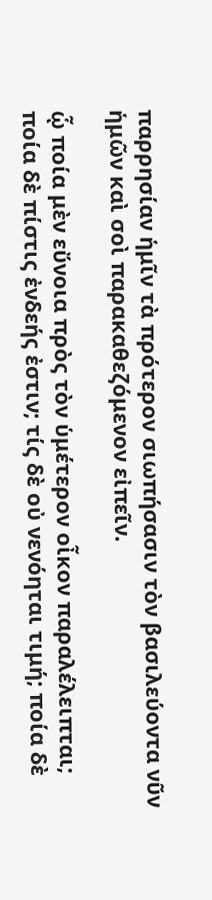παρρησίαν ἡμῖν τὰ πρότερον σιωπήσασιν τὸν βασιλεύοντα νῦν ἡμῶν καὶ σοὶ παρακαθεζόμενον εἰπεῖν.

ᾧ ποία μὲν εὔνοια πρὸς τὸν ὑμέτερον οἶκον παραλέλειπται; ποία δὲ πίστις ἐνδεής ἐστιν; τίς δὲ οὐ νενόηται τιμή; ποία δὲ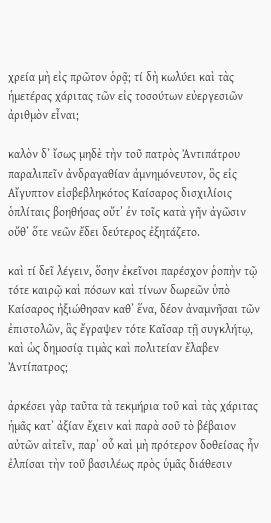χρεία μὴ εἰς πρῶτον ὁρᾷ; τί δὴ κωλύει καὶ τὰς ἡμετέρας χάριτας τῶν εἰς τοσούτων εὐεργεσιῶν ἀριθμὸν εἶναι;

καλὸν δʼ ἴσως μηδὲ τὴν τοῦ πατρὸς Ἀντιπάτρου παραλιπεῖν ἀνδραγαθίαν ἀμνημόνευτον, ὃς εἰς Αἴγυπτον εἰσβεβληκότος Καίσαρος δισχιλίοις ὁπλίταις βοηθήσας οὔτʼ ἐν τοῖς κατὰ γῆν ἀγῶσιν οὔθʼ ὅτε νεῶν ἔδει δεύτερος ἐξητάζετο.

καὶ τί δεῖ λέγειν, ὅσην ἐκεῖνοι παρέσχον ῥοπὴν τῷ τότε καιρῷ καὶ πόσων καὶ τίνων δωρεῶν ὑπὸ Καίσαρος ἠξιώθησαν καθʼ ἕνα, δέον ἀναμνῆσαι τῶν ἐπιστολῶν, ἃς ἔγραψεν τότε Καῖσαρ τῇ συγκλήτῳ, καὶ ὡς δημοσίᾳ τιμὰς καὶ πολιτείαν ἔλαβεν Ἀντίπατρος;

ἀρκέσει γὰρ ταῦτα τὰ τεκμήρια τοῦ καὶ τὰς χάριτας ἡμᾶς κατʼ ἀξίαν ἔχειν καὶ παρὰ σοῦ τὸ βέβαιον αὐτῶν αἰτεῖν, παρʼ οὗ καὶ μὴ πρότερον δοθείσας ἦν ἐλπίσαι τὴν τοῦ βασιλέως πρὸς ὑμᾶς διάθεσιν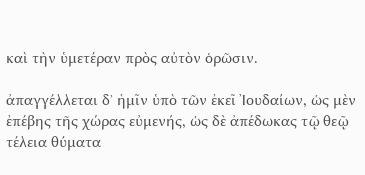καὶ τὴν ὑμετέραν πρὸς αὐτὸν ὁρῶσιν.

ἀπαγγέλλεται δʼ ἡμῖν ὑπὸ τῶν ἐκεῖ Ἰουδαίων, ὡς μὲν ἐπέβης τῆς χώρας εὐμενής, ὡς δὲ ἀπέδωκας τῷ θεῷ τέλεια θύματα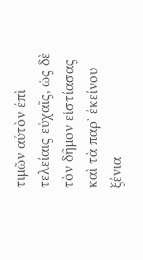τιμῶν αὐτὸν ἐπὶ τελείαις εὐχαῖς, ὡς δὲ τὸν δῆμον εἱστίασας καὶ τὰ παρʼ ἐκείνου ξένια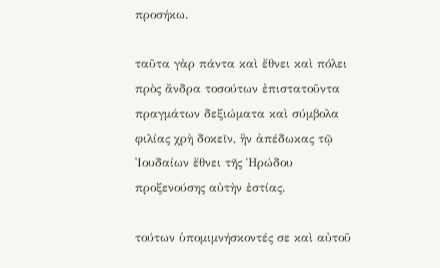προσήκω.

ταῦτα γὰρ πάντα καὶ ἔθνει καὶ πόλει πρὸς ἄνδρα τοσούτων ἐπιστατοῦντα πραγμάτων δεξιώματα καὶ σύμβολα φιλίας χρὴ δοκεῖν, ἣν ἀπέδωκας τῷ Ἰουδαίων ἔθνει τῆς Ἡρώδου προξενούσης αὐτὴν ἑστίας.

τούτων ὑπομιμνήσκοντές σε καὶ αὐτοῦ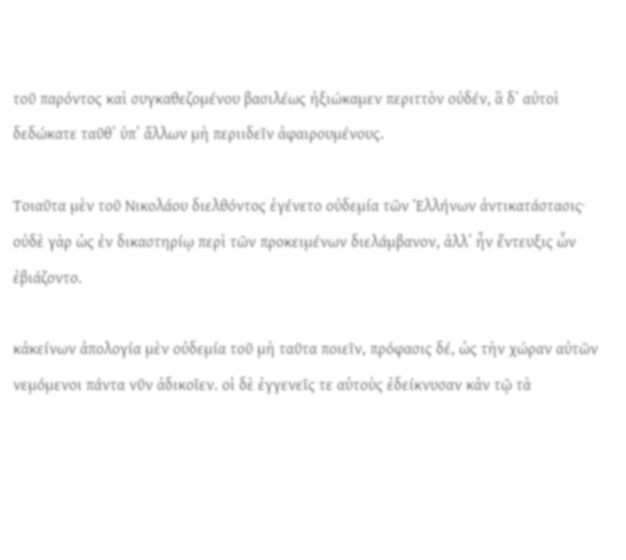τοῦ παρόντος καὶ συγκαθεζομένου βασιλέως ἠξιώκαμεν περιττὸν οὐδέν, ἃ δʼ αὐτοὶ δεδώκατε ταῦθʼ ὑπʼ ἄλλων μὴ περιιδεῖν ἀφαιρουμένους.

Τοιαῦτα μὲν τοῦ Νικολάου διελθόντος ἐγένετο οὐδεμία τῶν Ἑλλήνων ἀντικατάστασις· οὐδὲ γὰρ ὡς ἐν δικαστηρίῳ περὶ τῶν προκειμένων διελάμβανον, ἀλλʼ ἦν ἔντευξις ὧν ἐβιάζοντο.

κἀκείνων ἀπολογία μὲν οὐδεμία τοῦ μὴ ταῦτα ποιεῖν, πρόφασις δέ, ὡς τὴν χώραν αὐτῶν νεμόμενοι πάντα νῦν ἀδικοῖεν. οἱ δὲ ἐγγενεῖς τε αὑτοὺς ἐδείκνυσαν κἀν τῷ τὰ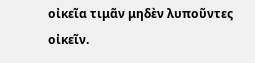οἰκεῖα τιμᾶν μηδὲν λυποῦντες οἰκεῖν.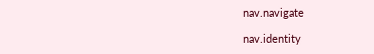nav.navigate

nav.identity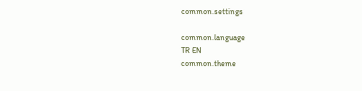common.settings

common.language
TR EN
common.theme